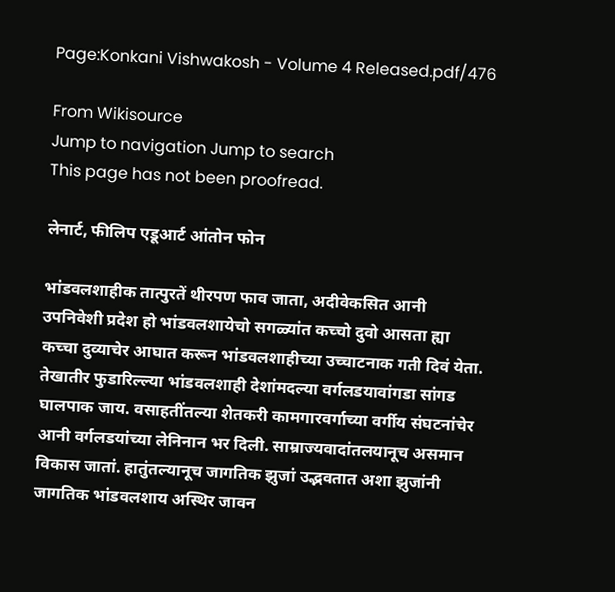Page:Konkani Vishwakosh - Volume 4 Released.pdf/476

From Wikisource
Jump to navigation Jump to search
This page has not been proofread.

लेनार्ट, फीलिप एडूआर्ट आंतोन फोन

भांडवलशाहीक तात्पुरतें थीरपण फाव जाता, अदीवेकसित आनी उपनिवेशी प्रदेश हो भांडवलशायेचो सगळ्यांत कच्चो दुवो आसता ह्या कच्चा दुव्याचेर आघात करून भांडवलशाहीच्या उच्चाटनाक गती दिवं येता. तेखातीर फुडारिल्ल्या भांडवलशाही देशांमदल्या वर्गलडयावांगडा सांगड घालपाक जाय. वसाहतींतल्या शेतकरी कामगारवर्गाच्या वर्गीय संघटनांचेर आनी वर्गलडयांच्या लेनिनान भर दिली. साम्राज्यवादांतलयानूच असमान विकास जातां. हातुंतल्यानूच जागतिक झुजां उद्भवतात अशा झुजांनी जागतिक भांडवलशाय अस्थिर जावन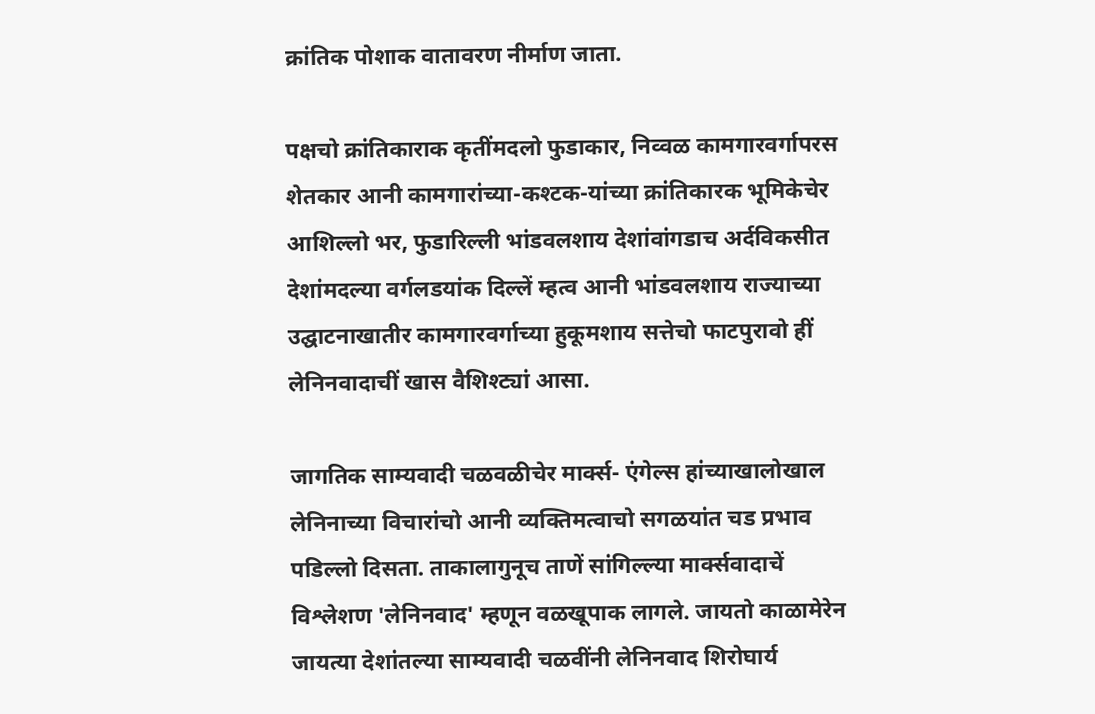क्रांतिक पोशाक वातावरण नीर्माण जाता.

पक्षचो क्रांतिकाराक कृतींमदलो फुडाकार, निव्वळ कामगारवर्गापरस शेतकार आनी कामगारांच्या-कश्टक-यांच्या क्रांतिकारक भूमिकेचेर आशिल्लो भर, फुडारिल्ली भांडवलशाय देशांवांगडाच अर्दविकसीत देशांमदल्या वर्गलडयांक दिल्लें म्हत्व आनी भांडवलशाय राज्याच्या उद्घाटनाखातीर कामगारवर्गाच्या हुकूमशाय सत्तेचो फाटपुरावो हीं लेनिनवादाचीं खास वैशिश्ट्यां आसा.

जागतिक साम्यवादी चळवळीचेर मार्क्स- एंगेल्स हांच्याखालोखाल लेनिनाच्या विचारांचो आनी व्यक्तिमत्वाचो सगळयांत चड प्रभाव पडिल्लो दिसता. ताकालागुनूच ताणें सांगिल्ल्या मार्क्सवादाचें विश्लेशण 'लेनिनवाद' म्हणून वळखूपाक लागले. जायतो काळामेरेन जायत्या देशांतल्या साम्यवादी चळवींनी लेनिनवाद शिरोघार्य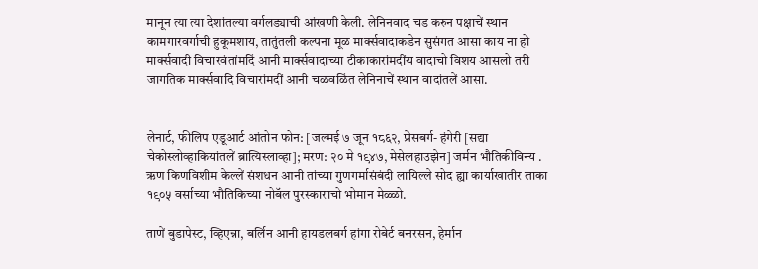मानून त्या त्या देशांतल्या वर्गलड्याची आंखणी केली. लेनिनवाद चड करुन पक्षाचें स्थान कामगारवर्गाची हुकूमशाय, तातुंतली कल्पना मूळ मार्क्सवादाकडेन सुसंगत आसा काय ना हो मार्क्सवादी विचारवंतांमदिं आनी मार्क्सवादाच्या टीकाकारांमदींय वादाचो विशय आसलो तरी जागतिक मार्क्सवादि विचारांमदीं आनी चळवळिंत लेनिनाचें स्थान वादांतलें आसा.


लेनार्ट, फीलिप एडूआर्ट आंतोन फोन: [जल्मई ७ जून १८६२, प्रेसबर्ग- हंगेरी [सद्या चेकोस्लोव्हाकियांतलें ब्रात्यिस्लाव्हा]; मरण: २० मे १९४७, मेसेलहाउझेन] जर्मन भौतिकीविन्य . ऋण किणविशीम केल्लें संशधन आनी तांच्या गुणगर्मासंबंदी लायिल्ले सोद ह्या कार्याखातीर ताका १९०५ वर्साच्या भौतिकिच्या नोबॅल पुरस्काराचो भोमान मेळ्ळो.

ताणें बुडापेस्ट, व्हिएन्ना, बर्लिन आनी हायडलबर्ग हांगा रोबेर्ट बनरसन, हेर्मान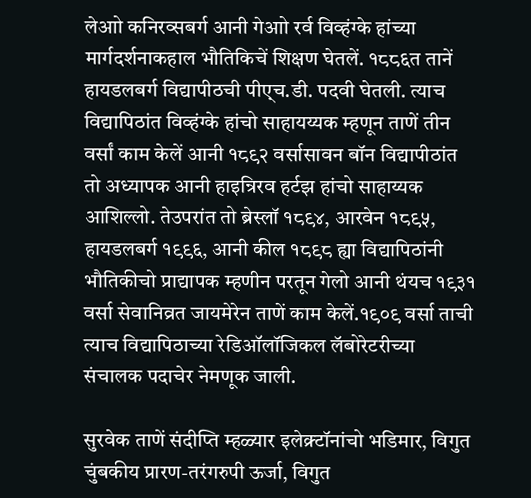लेआो कनिरव्सबर्ग आनी गेआो रर्व विव्हंग्के हांच्या मार्गदर्शनाकहाल भौतिकिचें शिक्षण घेतलें. १८८६त तानें हायडलबर्ग विद्यापीठची पीए्च.डी. पदवी घेतली. त्याच विद्यापिठांत विव्हंग्के हांचो साहायय्यक म्हणून ताणें तीन वर्सां काम केलें आनी १८९२ वर्सासावन बॉन विद्यापीठांत तो अध्यापक आनी हाइन्रिरव हर्टझ हांचो साहाय्यक आशिल्लो. तेउपरांत तो ब्रेस्लॉ १८९४, आरवेन १८९५, हायडलबर्ग १९९६, आनी कील १८९८ ह्या विद्यापिठांनी भौतिकीचो प्राद्यापक म्हणीन परतून गेलो आनी थंयच १९३१ वर्सा सेवानिव्रत जायमेरेन ताणें काम केलें.१९०९ वर्सा ताची त्याच विद्यापिठाच्या रेडिऑलॉजिकल लॅबोरेटरीच्या संचालक पदाचेर नेमणूक जाली.

सुरवेक ताणें संदीप्ति म्हळ्यार इलेक्र्टॉनांचो भडिमार, विगुत चुंबकीय प्रारण-तरंगरुपी ऊर्जा, विगुत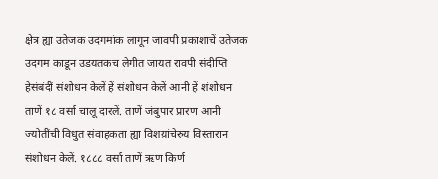क्षेत्र ह्या उतेजक उदगमांक लागून जावपी प्रकाशाचें उतेजक उदगम काडून उडयतकच लेगीत जायत रावपी संदीप्ति हेसंबंदीं संशोधन केलें हें संशोधन केलें आनी हें शंशोधन ताणें १८ वर्सा चालू दारलें. ताणें जंबुपार प्रारण आनी ज्योतींची विधुत संवाहकता ह्या विशय़ांचेरुय विस्तारान संशोधन केलें. १८८८ वर्सा ताणें ऋण किर्ण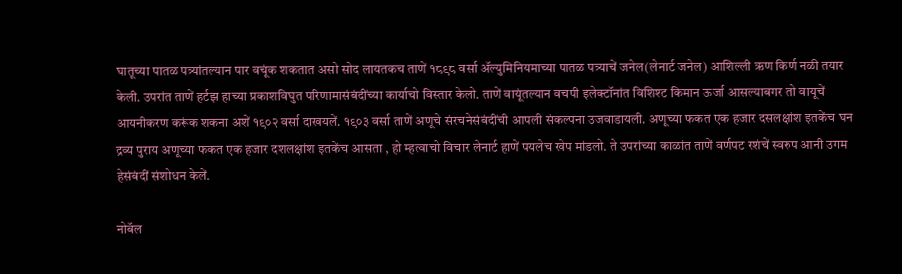घातूच्या पातळ पत्र्यांतल्यान पार वचूंक शकतात असो सोद लायतकच ताणें १८९८ वर्सा ॲल्युमिनियमाच्या पातळ पत्र्याचें जनेल(लेनार्ट जनेल) आशिल्ली ऋण किर्ण नळी तयार केली. उपरांत ताणें हर्टझ हाच्या प्रकाशविघुत परिणामासंबंदींच्या कार्याचो विस्तार केलो. ताणें वायूंतल्यान वचपी इलेक्टॉनांत विशिश्ट किमान ऊर्जा आसल्याबगर तो वायूचें आयनीकरण करूंक शकना अशें १९०२ वर्सा दाखयलें. १९०३ वर्सा ताणें अणूचे संरचनेसंबंदींची आपली संकल्पना उजवाडायली. अणूच्या फकत एक हजार दसलक्षांश इतकेंच घन द्रव्य पुराय अणूच्या फकत एक हजार दशलक्षांश इतकेंच आसता , हो म्हत्वाचो विचार लेनार्ट हाणें पयलेच खेप मांडलो. ते उपरांच्या काळांत ताणें वर्णपट रशंचें स्वरुप आनी उगम हेसंबंदीं संशोधन केलें.

नोबॅल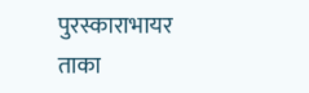पुरस्काराभायर ताका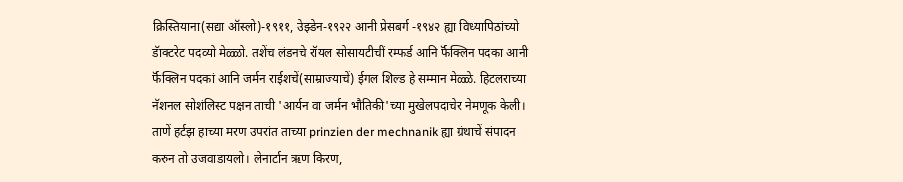क्रिस्तियाना(सद्या ऑस्लो)-१९११, उेझ्डेन-१९२२ आनी प्रेसबर्ग -१९४२ ह्या विध्यापिठांच्यो डॅाक्टरेट पदव्यो मेळ्ळो. तशेंच लंडनचे रॉयल सोसायटीचीं रम्फर्ड आनि र्फॅक्लिन पदका आनी र्फॅक्लिन पदकां आनि जर्मन राईशचें(साम्राज्याचें) ईगल शिल्ड हे सम्मान मेळ्ळे. हिटलराच्या नॅशनल सोशंलिस्ट पक्षन ताची 'आर्यन वा जर्मन भौतिकी'च्या मुखेलपदाचेर नेमणूक केली। ताणें हर्टझ हाच्या मरण उपरांत ताच्या prinzien der mechnanik ह्या ग्रंथाचें संपादन करुन तो उजवाडायलो। लेनार्टान ऋण किरण,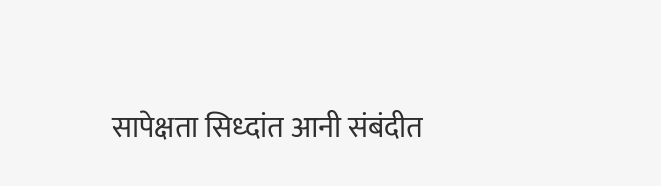सापेक्षता सिध्दांत आनी संबंदीत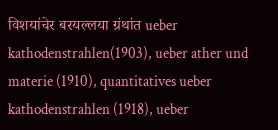विशयांचेर बरयल्लया ग्रंथांत ueber kathodenstrahlen(1903), ueber ather und materie (1910), quantitatives ueber kathodenstrahlen (1918), ueber